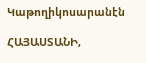Կաթողիկոսարանէն

ՀԱՅԱՍՏԱՆԻ,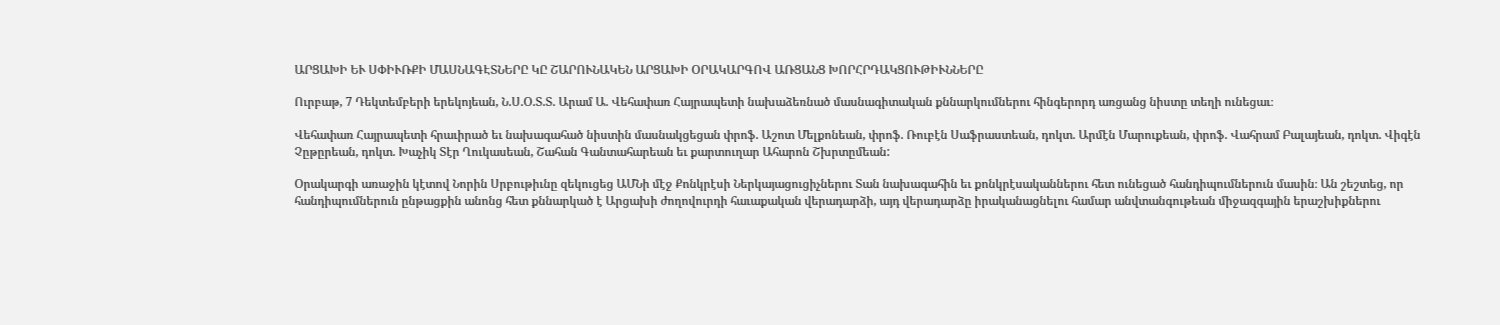ԱՐՑԱԽԻ ԵՒ ՍՓԻՒՌՔԻ ՄԱՍՆԱԳԷՏՆԵՐԸ ԿԸ ՇԱՐՈՒՆԱԿԵՆ ԱՐՑԱԽԻ ՕՐԱԿԱՐԳՈՎ ԱՌՑԱՆՑ ԽՈՐՀՐԴԱԿՑՈՒԹԻՒՆՆԵՐԸ

Ուրբաթ, 7 Դեկտեմբերի երեկոյեան, Ն.Ս.Օ.Տ.Տ. Արամ Ա. Վեհափառ Հայրապետի նախաձեռնած մասնագիտական քննարկումներու հինգերորդ առցանց նիստը տեղի ունեցաւ։

Վեհափառ Հայրապետի հրաւիրած եւ նախագահած նիստին մասնակցեցան փրոֆ. Աշոտ Մելքոնեան, փրոֆ. Ռուբէն Սաֆրաստեան, դոկտ. Արմէն Մարուքեան, փրոֆ. Վահրամ Բալայեան, դոկտ. Վիգէն Չըթըրեան, դոկտ. Խաչիկ Տէր Ղուկասեան, Շահան Գանտահարեան եւ քարտուղար Ահարոն Շխրտըմեան:

Օրակարգի առաջին կէտով Նորին Սրբութիւնը զեկուցեց ԱՄՆի մէջ Քոնկրէսի Ներկայացուցիչներու Տան նախագահին եւ քոնկրէսականներու հետ ունեցած հանդիպումներուն մասին։ Ան շեշտեց, որ հանդիպումներուն ընթացքին անոնց հետ քննարկած է Արցախի ժողովուրդի հաւաքական վերադարձի, այդ վերադարձը իրականացնելու համար անվտանգութեան միջազգային երաշխիքներու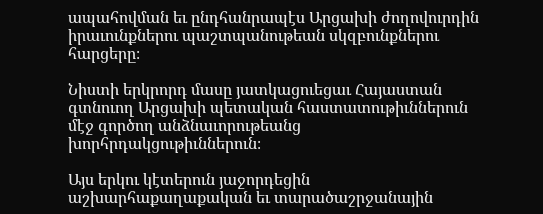ապահովման եւ ընդհանրապէս Արցախի ժողովուրդին իրաւունքներու պաշտպանութեան սկզբունքներու հարցերը։

Նիստի երկրորդ մասը յատկացուեցաւ Հայաստան գտնուող Արցախի պետական հաստատութիւններուն մէջ գործող անձնաւորութեանց խորհրդակցութիւններուն։

Այս երկու կէտերուն յաջորդեցին աշխարհաքաղաքական եւ տարածաշրջանային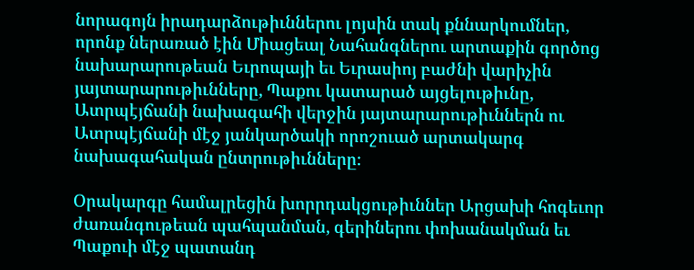նորագոյն իրադարձութիւններու լոյսին տակ քննարկումներ, որոնք ներառած էին Միացեալ Նահանգներու արտաքին գործոց նախարարութեան Եւրոպայի եւ Եւրասիոյ բաժնի վարիչին յայտարարութիւնները, Պաքու կատարած այցելութիւնը, Ատրպէյճանի նախագահի վերջին յայտարարութիւններն ու Ատրպէյճանի մէջ յանկարծակի որոշուած արտակարգ նախագահական ընտրութիւնները։

Օրակարգը համալրեցին խորրդակցութիւններ Արցախի հոգեւոր ժառանգութեան պահպանման, գերիներու փոխանակման եւ Պաքուի մէջ պատանդ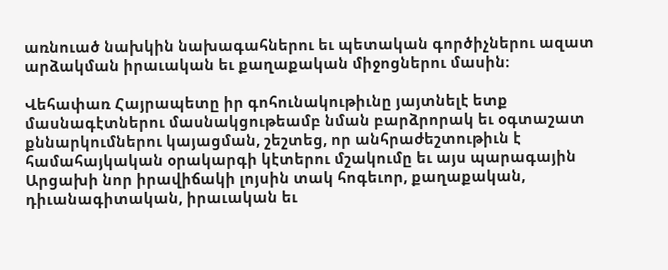առնուած նախկին նախագահներու եւ պետական գործիչներու ազատ արձակման իրաւական եւ քաղաքական միջոցներու մասին։

Վեհափառ Հայրապետը իր գոհունակութիւնը յայտնելէ ետք մասնագէտներու մասնակցութեամբ նման բարձրորակ եւ օգտաշատ քննարկումներու կայացման, շեշտեց, որ անհրաժեշտութիւն է համահայկական օրակարգի կէտերու մշակումը եւ այս պարագային Արցախի նոր իրավիճակի լոյսին տակ հոգեւոր, քաղաքական, դիւանագիտական, իրաւական եւ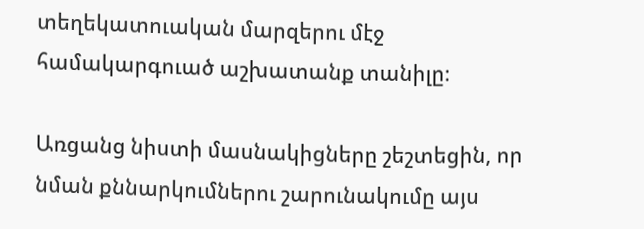տեղեկատուական մարզերու մէջ համակարգուած աշխատանք տանիլը։

Առցանց նիստի մասնակիցները շեշտեցին, որ նման քննարկումներու շարունակումը այս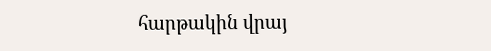հարթակին վրայ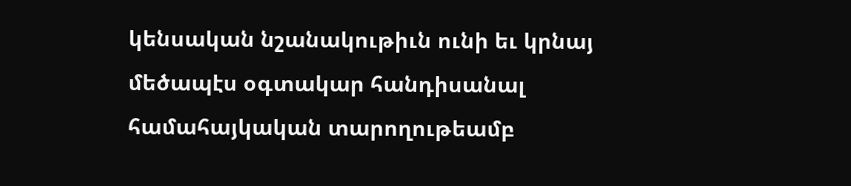կենսական նշանակութիւն ունի եւ կրնայ մեծապէս օգտակար հանդիսանալ համահայկական տարողութեամբ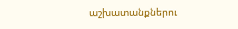աշխատանքներու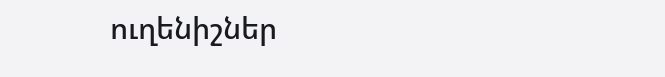ուղենիշներ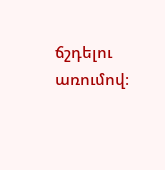ճշդելու առումով։